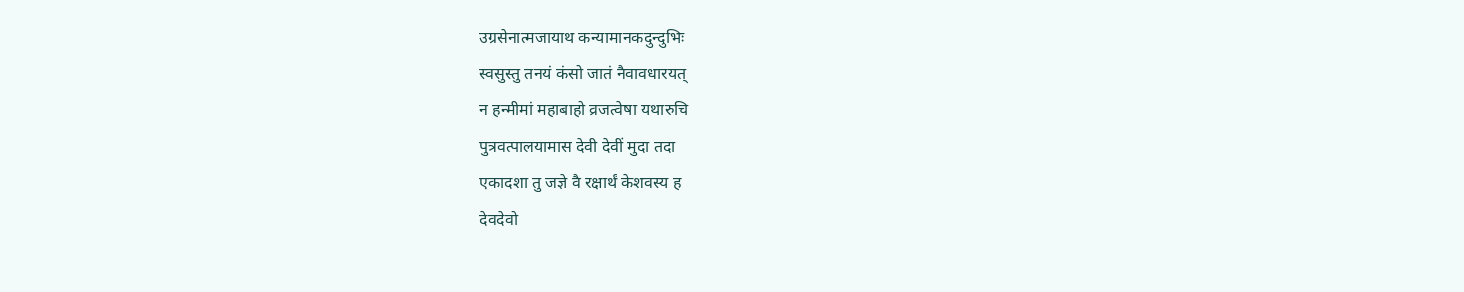उग्रसेनात्मजायाथ कन्यामानकदुन्दुभिः
स्वसुस्तु तनयं कंसो जातं नैवावधारयत्
न हन्मीमां महाबाहो व्रजत्वेषा यथारुचि
पुत्रवत्पालयामास देवी देवीं मुदा तदा
एकादशा तु जज्ञे वै रक्षार्थं केशवस्य ह
देवदेवो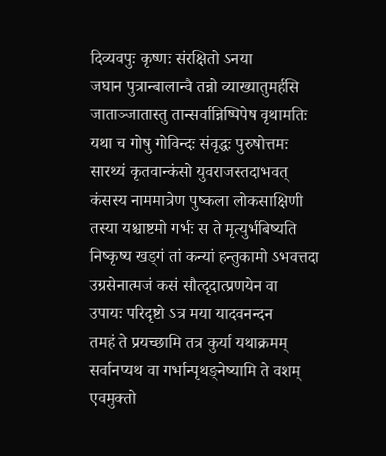दिव्यवपुः कृष्णः संरक्षितो ऽनया
जघान पुत्रान्बालान्वै तन्नो व्याख्यातुमर्हसि
जाताञ्जातास्तु तान्सर्वान्निष्पिपेष वृथामतिः
यथा च गोषु गोविन्दः संवृद्धः पुरुषोत्तमः
सारथ्यं कृतवान्कंसो युवराजस्तदाभवत्
कंसस्य नाममात्रेण पुष्कला लोकसाक्षिणी
तस्या यश्चाष्टमो गर्भः स ते मृत्युर्भबिष्यति
निष्कृष्य खड्गं तां कन्यां हन्तुकामो ऽभवत्तदा
उग्रसेनात्मजं कसं सौत्दृदात्प्रणयेन वा
उपायः परिदृष्टो ऽत्र मया यादवनन्दन
तमहं ते प्रयच्छामि तत्र कुर्या यथाक्रमम्
सर्वानप्यथ वा गर्भान्पृथङ्नेष्यामि ते वशम्
एवमुक्तो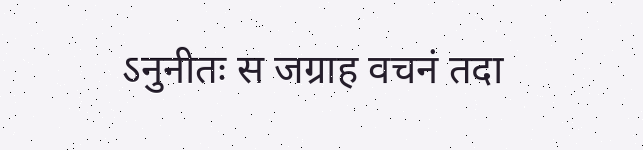ऽनुनीतः स जग्राह वचनं तदा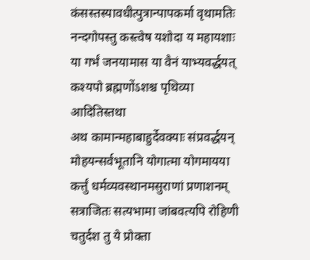कंसस्तस्यावधीत्पुत्रान्पापकर्मा वृथामतिः
नन्दगोपस्तु कस्त्वेष यशोदा य महायशाः
या गर्भं जनयामास या वैनं याभ्यवर्द्धयत्
कश्यपो ब्रह्मणोंऽशश्च पृथिव्या आदितिस्तथा
अथ कामान्महाबाहुर्देवक्याः संप्रवर्द्धयन्
मोहयन्सर्वभूतानि योगात्मा योगमायया
कर्त्तुं धर्मव्यवस्थानमसुराणां प्रणाशनम्
सत्राजितः सत्यभामा जांबवत्यपि रोहिणी
चतुर्दश तु ये प्रोक्ता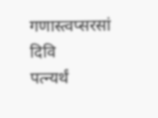गणास्त्वप्सरसां दिवि
पत्न्यर्थं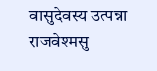वासुदेवस्य उत्पन्ना राजवेश्मसु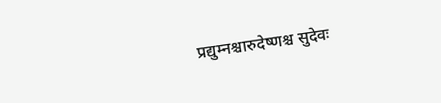प्रद्युम्नश्चारुदेष्णश्च सुदेवः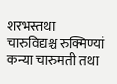शरभस्तथा
चारुविद्यश्च रुक्मिण्यां कन्या चारुमती तथा